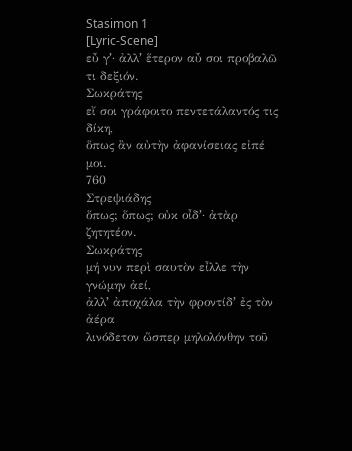Stasimon 1
[Lyric-Scene]
εὖ γʼ· ἀλλʼ ἕτερον αὖ σοι προβαλῶ τι δεξιόν.
Σωκράτης
εἴ σοι γράφοιτο πεντετάλαντός τις δίκη,
ὅπως ἂν αὐτὴν ἀφανίσειας εἰπέ μοι.
760
Στρεψιάδης
ὅπως; ὅπως; οὐκ οἶδʼ· ἀτὰρ ζητητέον.
Σωκράτης
μή νυν περὶ σαυτὸν εἶλλε τὴν γνώμην ἀεί,
ἀλλʼ ἀποχάλα τὴν φροντίδʼ ἐς τὸν ἀέρα
λινόδετον ὥσπερ μηλολόνθην τοῦ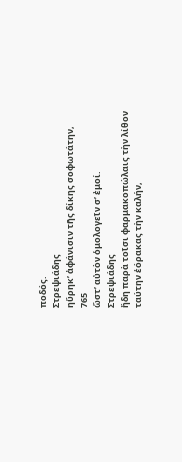ποδός.
Στρεψιάδης
ηὕρηκʼ ἀφάνισιν τῆς δίκης σοφωτάτην,
765
ὥστʼ αὐτὸν ὁμολογεῖν σʼ ἐμοί.
Στρεψιάδης
ἤδη παρὰ τοῖσι φαρμακοπώλαις τὴν λίθον
ταύτην ἑόρακας τὴν καλήν,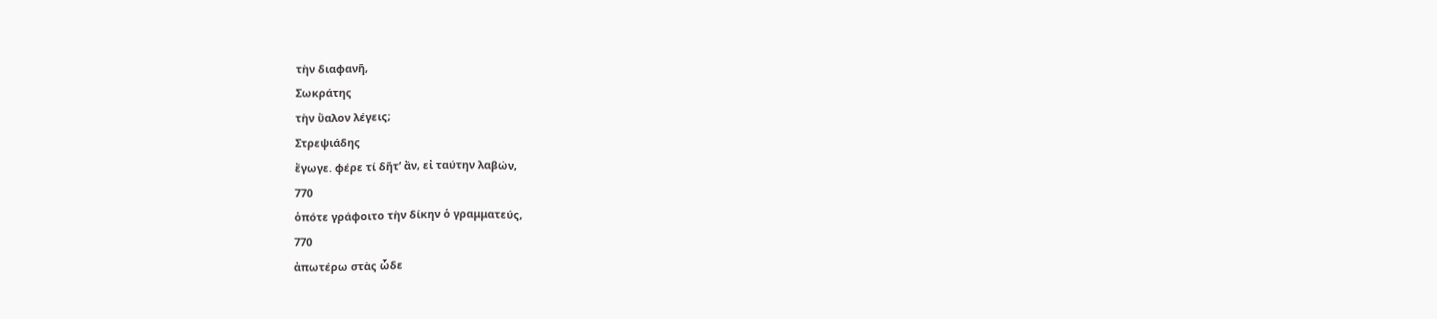τὴν διαφανῆ,
Σωκράτης
τὴν ὕαλον λέγεις;
Στρεψιάδης
ἔγωγε. φέρε τί δῆτʼ ἄν, εἰ ταύτην λαβών,
770
ὁπότε γράφοιτο τὴν δίκην ὁ γραμματεύς,
770
ἀπωτέρω στὰς ὧδε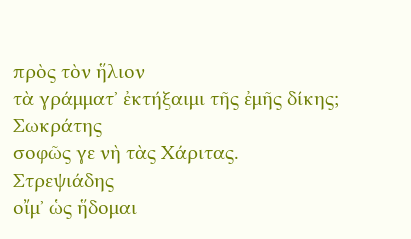πρὸς τὸν ἥλιον
τὰ γράμματʼ ἐκτήξαιμι τῆς ἐμῆς δίκης;
Σωκράτης
σοφῶς γε νὴ τὰς Χάριτας.
Στρεψιάδης
οἴμʼ ὡς ἥδομαι